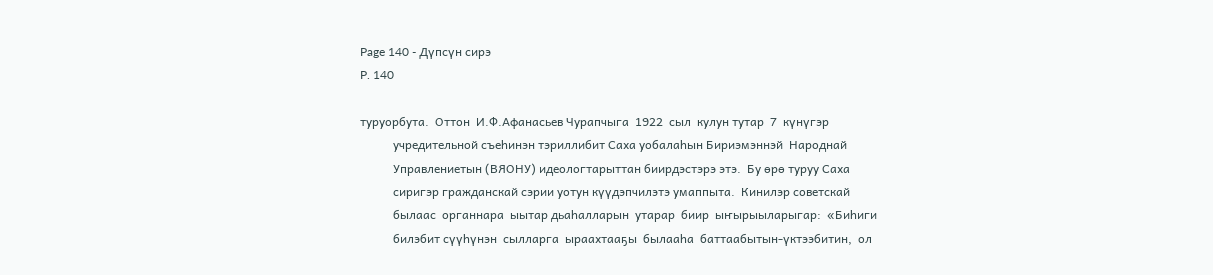Page 140 - Дүпсүн сирэ
P. 140

туруорбута.  Оттон  И.Ф.Афанасьев Чурапчыга  1922  сыл  кулун тутар  7  күнүгэр
           учредительной съеһинэн тэриллибит Саха уобалаһын Бириэмэннэй  Народнай
           Управлениетын (ВЯОНУ) идеологтарыттан биирдэстэрэ этэ.  Бу өрө туруу Саха
           сиригэр гражданскай сэрии уотун күүдэпчилэтэ умаппыта.  Кинилэр советскай
           былаас  органнара  ыытар дьаһалларын  утарар  биир  ыҥырыыларыгар:  «Биһиги
           билэбит сүүһүнэн  сылларга  ыраахтааҕы  былааһа  баттаабытын-үктээбитин,  ол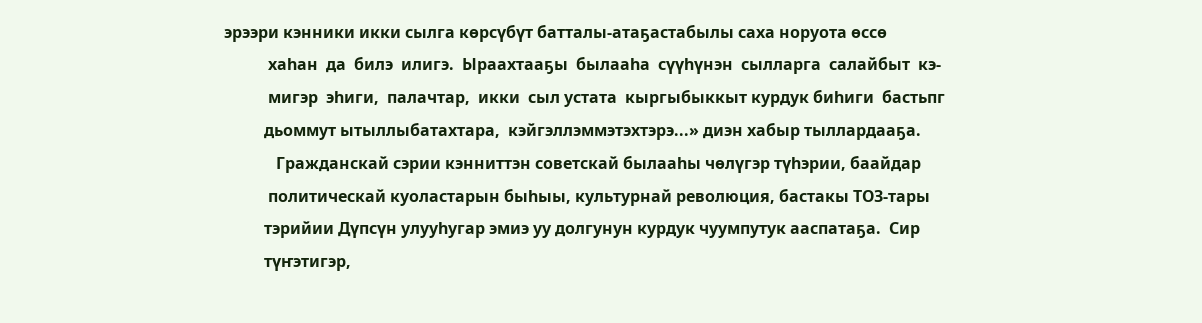эрээри кэнники икки сылга көрсүбүт батталы-атаҕастабылы саха норуота өссө
           хаһан  да  билэ  илигэ.  Ыраахтааҕы  былааһа  сүүһүнэн  сылларга  салайбыт  кэ-
           мигэр  эһиги,  палачтар,  икки  сыл устата  кыргыбыккыт курдук биһиги  бастьпг
          дьоммут ытыллыбатахтара,  кэйгэллэммэтэхтэрэ...» диэн хабыр тыллардааҕа.
             Гражданскай сэрии кэнниттэн советскай былааһы чөлүгэр түһэрии, баайдар
           политическай куоластарын быһыы, культурнай революция, бастакы ТОЗ-тары
          тэрийии Дүпсүн улууһугар эмиэ уу долгунун курдук чуумпутук ааспатаҕа.  Сир
          түҥэтигэр,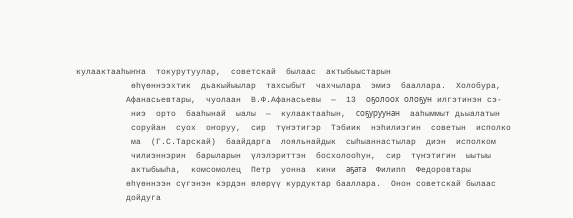кулаактааһыҥҥа  токурутуулар,  советскай  былаас  актыбыыстарын
           өһүөннээхтик  дьакыйыылар  тахсыбыт  чахчылара  эмиэ  бааллара.  Холобура,
          Афанасьевтары,  чуолаан  В.Ф.Афанасьевы  —  13  оҕолоох олоҕун илгэтинэн сэ-
           ниэ  орто  бааһынай  ыалы  —  кулаактааһын,  соҕуруунан  ааһыммыт дьыалатын
           соруйан  суох  оҥоруу,  сир  түҥэтигэр  Тэбиик  нэһилиэгин  советын  исполко
           ма  (Г.С.Тарскай)  баайдарга  лояльнайдык  сыһыаннастылар  диэн  исполком
           чилиэннэрин  барыларын  үлэлэриттэн  босхолооһун,  сир  түҥэтигин  ыытыы
           актыбыыһа,  комсомолец  Петр  уонна  кини  аҕата  Филипп  Федоровтары
          өһүөннээн сүгэнэн кэрдэн өлөрүү курдуктар бааллара.  Онон советскай былаас
          дойдуга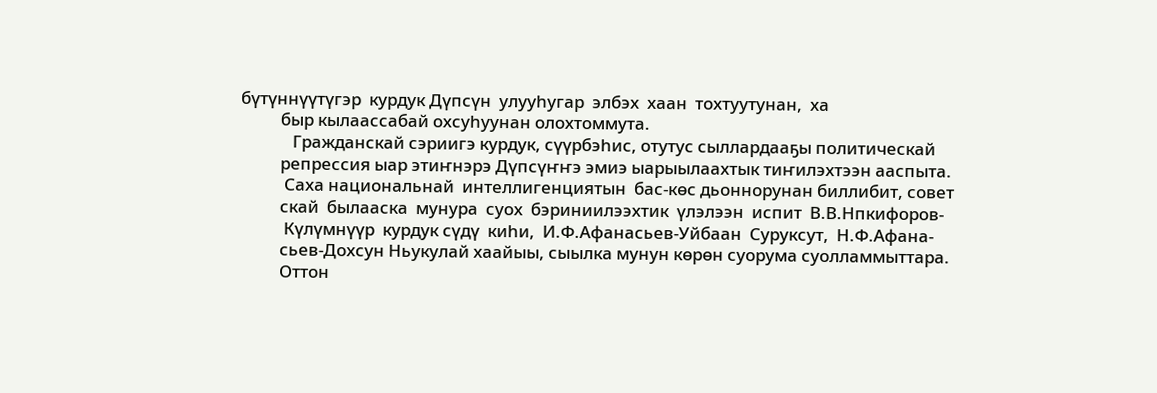бүтүннүүтүгэр  курдук Дүпсүн  улууһугар  элбэх  хаан  тохтуутунан,  ха
          быр кылаассабай охсуһуунан олохтоммута.
             Гражданскай сэриигэ курдук, сүүрбэһис, отутус сыллардааҕы политическай
          репрессия ыар этиҥнэрэ Дүпсүҥҥэ эмиэ ыарыылаахтык тиҥилэхтээн ааспыта.
           Саха национальнай  интеллигенциятын  бас-көс дьоннорунан биллибит, совет
          скай  былааска  мунура  суох  бэриниилээхтик  үлэлээн  испит  В.В.Нпкифоров-
           Күлүмнүүр  курдук сүдү  киһи,  И.Ф.Афанасьев-Уйбаан  Суруксут,  Н.Ф.Афана-
          сьев-Дохсун Ньукулай хаайыы, сыылка мунун көрөн суорума суолламмыттара.
          Оттон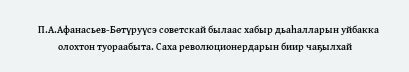П.А.Афанасьев-Бөтүруүсэ советскай былаас хабыр дьаһалларын уйбакка
          олохтон туораабыта. Саха революционердарын биир чаҕылхай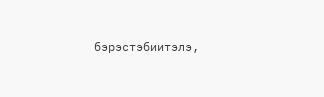бэрэстэбиитэлэ,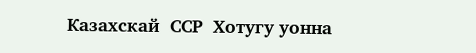Казахскай  ССР  Хотугу уонна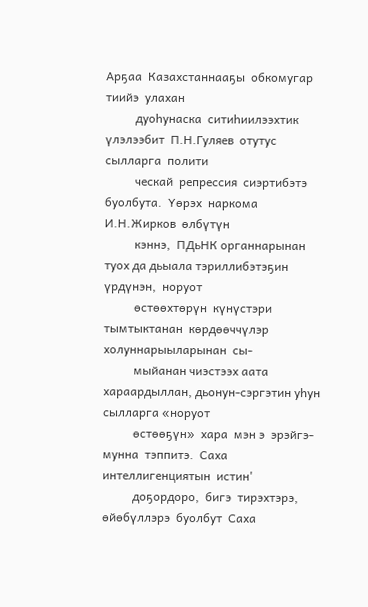Арҕаа  Казахстаннааҕы  обкомугар  тиийэ  улахан
          дуоһунаска  ситиһиилээхтик  үлэлээбит  П.Н.Гуляев  отутус  сылларга  полити
          ческай  репрессия  сиэртибэтэ  буолбута.  Үөрэх  наркома  И.Н.Жирков  өлбүтүн
          кэннэ,  ПДьНК органнарынан туох да дьыала тэриллибэтэҕин үрдүнэн,  норуот
          өстөөхтөрүн  күнүстэри  тымтыктанан  көрдөөччүлэр  холуннарыыларынан  сы-
          мыйанан чиэстээх аата хараардыллан, дьонун-сэргэтин уһун сылларга «норуот
          өстөөҕүн»  хара  мэн э  эрэйгэ-мунна  тэппитэ.  Саха  интеллигенциятын  истин'
          доҕордоро,  бигэ  тирэхтэрэ,  өйөбүллэрэ  буолбут  Саха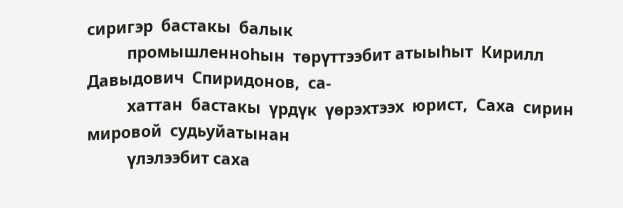сиригэр  бастакы  балык
          промышленноһын  төрүттээбит атыыһыт  Кирилл Давыдович  Спиридонов,  са-
          хаттан  бастакы  үрдүк  үөрэхтээх  юрист,  Саха  сирин  мировой  судьуйатынан
          үлэлээбит саха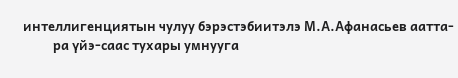интеллигенциятын чулуу бэрэстэбиитэлэ М.А.Афанасьев аатта-
          ра үйэ-саас тухары умнууга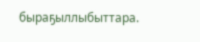быраҕыллыбыттара.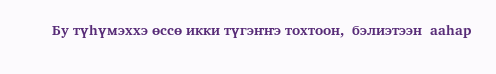Бу түһүмэххэ өссө икки түгэҥҥэ тохтоон,  бэлиэтээн  ааһар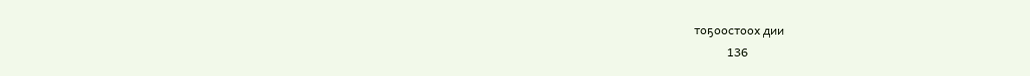тоҕоостоох дии
           136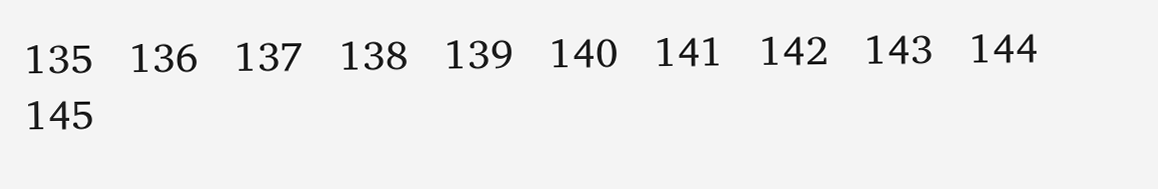135   136   137   138   139   140   141   142   143   144   145